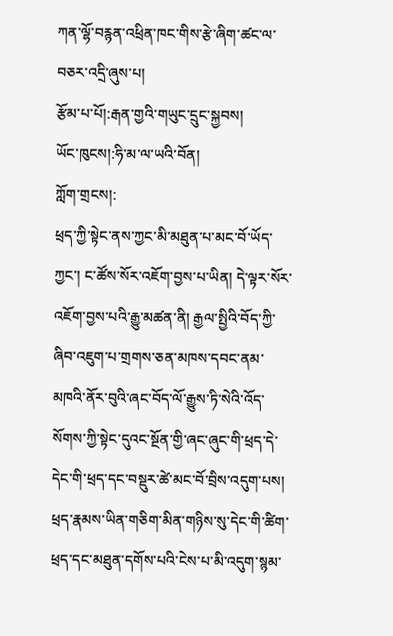ཀན་ལྷོ་བརྙན་འཕྲིན་ཁང་གིས་རྩེ་ཞིག་ཚང་ལ་བཅར་འདྲི་ཞུས་པ།
རྩོམ་པ་པོ།:རྒན་གྱའི་གཡུང་དྲུང་སྐྱབས།
ཡོང་ཁུངས།:ཧི་མ་ལ་ཡའི་བོན།
ཀློག་གྲངས།:
ཕྲད་ཀྱི་སྟེང་ནས་ཀྱང་མི་མཐུན་པ་མང་བོ་ཡོད་ཀྱང་། ང་ཚོས་སོར་འཇོག་བྱས་པ་ཡིན། དེ་ལྟར་སོར་འཇོག་བྱས་པའི་རྒྱུ་མཚན་ནི། རྒྱལ་སྤྱིའི་བོད་ཀྱི་ཞིབ་འཇུག་པ་གྲགས་ཅན་མཁས་དབང་ནམ་མཁའི་ནོར་བུའི་ཞང་བོད་ལོ་རྒྱུས་ཏི་སེའི་འོད་སོགས་ཀྱི་སྟེང་དུའང་སྔོན་གྱི་ཞང་ཞུང་གི་ཕྲད་དེ་དེང་གི་ཕྲད་དང་བསྡུར་ཚེ་མང་བོ་བྲིས་འདུག་པས། ཕྲད་རྣམས་ཡིན་གཅིག་མིན་གཉིས་སུ་དེང་གི་ཚིག་ཕྲད་དང་མཐུན་དགོས་པའི་ངེས་པ་མི་འདུག་སྙམ་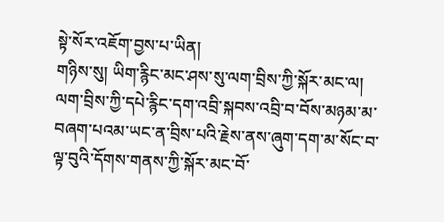སྟེ་སོར་འཇོག་བྱས་པ་ཡིན།
གཉིས་སུ། ཡིག་རྙིང་མང་ཤས་སུ་ལག་བྲིས་ཀྱི་སྐོར་མང་ལ། ལག་བྲིས་ཀྱི་དཔེ་རྙིང་དག་འབྲི་སྐབས་འབྲི་བ་བོས་མཉམ་མ་བཞག་པའམ་ཡང་ན་བྲིས་པའི་རྗེས་ནས་ཞུག་དག་མ་སོང་བ་ལྟ་བུའི་དོགས་གནས་ཀྱི་སྐོར་མང་བོ་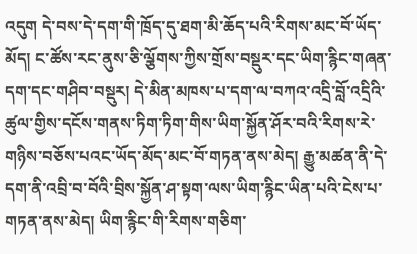འདུག དེ་བས་དེ་དག་གི་ཁྲོད་དུ་ཐག་མི་ཆོད་པའི་རིགས་མང་བོ་ཡོད་མོད། ང་ཚོས་རང་ནུས་ཅི་ལྕོགས་ཀྱིས་གྲོས་བསྡུར་དང་ཡིག་རྙིང་གཞན་དག་དང་གཤིབ་བསྡུར། དེ་མིན་མཁས་པ་དག་ལ་བཀའ་འདྲི་བློ་འདྲིའི་ཚུལ་གྱིས་དངོས་གནས་ཏིག་ཏིག་གིས་ཡིག་སྐྱོན་ཤོར་བའི་རིགས་རེ་གཉིས་བཅོས་པའང་ཡོད་མོད་མང་བོ་གཏན་ནས་མེད། རྒྱུ་མཚན་ནི་དེ་དག་ནི་འབྲི་བ་བོའི་བྲིས་སྐྱོན་ཤ་སྟག་ལས་ཡིག་རྙིང་ཡིན་པའི་ངེས་པ་གཏན་ནས་མེད། ཡིག་རྙིང་གི་རིགས་གཅིག་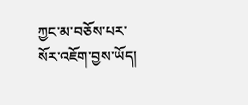ཀྱང་མ་བཅོས་པར་སོར་འཇོག་བྱས་ཡོད།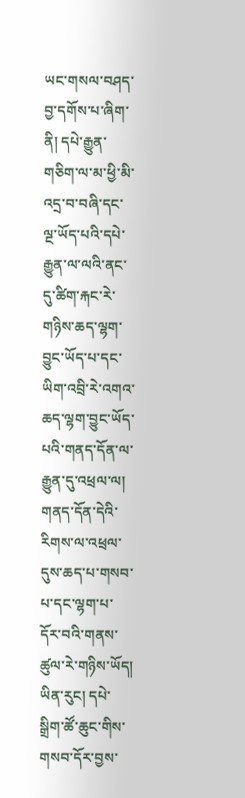ཡང་གསལ་བཤད་བྱ་དགོས་པ་ཞིག་ནི། དཔེ་རྒྱུན་གཅིག་ལ་མ་ཕྱི་མི་འདྲ་བ་བཞི་དང་ལྔ་ཡོད་པའི་དཔེ་རྒྱུན་ལ་ལའི་ནང་དུ་ཚིག་རྐང་རེ་གཉིས་ཆད་ལྷག་བྱུང་ཡོད་པ་དང་ཡིག་འབྲི་རེ་འགའ་ཆད་ལྷག་བྱུང་ཡོད་པའི་གནད་དོན་ལ་རྒྱུན་དུ་འཕྲལ་ལ། གནད་དོན་དེའི་རིགས་ལ་འཕྲལ་དུས་ཆད་པ་གསབ་པ་དང་ལྷག་པ་དོར་བའི་གནས་ཚུལ་རེ་གཉིས་ཡོད། ཡིན་རུང། དཔེ་སྒྲིག་ཚོ་ཆུང་གིས་གསབ་དོར་བྱས་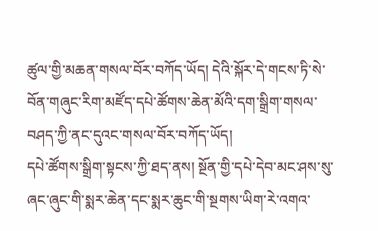ཚུལ་གྱི་མཆན་གསལ་བོར་བཀོད་ཡོད། དེའི་སྐོར་དེ་གངས་ཏི་སེ་བོན་གཞུང་རིག་མཛོད་དཔེ་ཚོགས་ཆེན་མོའི་དག་སྒྲིག་གསལ་བཤད་ཀྱི་ནང་དུའང་གསལ་བོར་བཀོད་ཡོད།
དཔེ་ཚོགས་སྒྲིག་སྟངས་ཀྱི་ཐད་ནས། སྔོན་གྱི་དཔེ་དེབ་མང་ཤས་སུ་ཞང་ཞུང་གི་སྨར་ཆེན་དང་སྨར་ཆུང་གི་སྔགས་ཡིག་རེ་འགའ་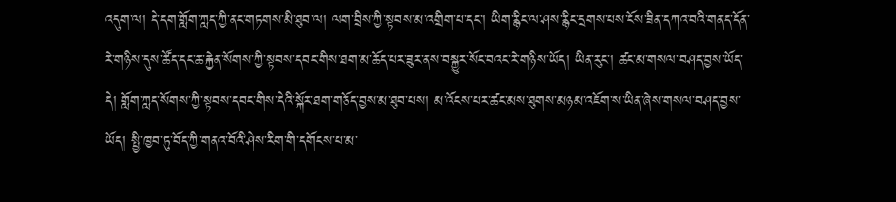འདུག་ལ། དེ་དག་གློག་ཀླད་ཀྱི་ནང་གཏགས་མི་ཐུབ་ལ། ལག་བྲིས་ཀྱི་སྟབས་མ་འགྲིག་པ་དང་། ཡིག་རྙིང་ལ་ཤས་རྙིང་དྲགས་པས་ངོས་ཟིན་དཀའ་བའི་གནད་དོན་རེ་གཉིས་དུས་ཚོད་དང་ཆ་རྐྱེན་སོགས་ཀྱི་སྟབས་དབང་གིས་ཐག་མ་ཆོད་པར་ཟུར་ནས་བསྐྱུར་སོང་བའང་རེ་གཉིས་ཡོད། ཡིན་རུང་། ཚང་མ་གསལ་བཤད་བྱས་ཡོད་དེ། གློག་ཀླད་སོགས་ཀྱི་སྟབས་དབང་གིས་དེའི་སྐོར་ཐག་གཅོད་བྱས་མ་ཐུབ་པས། མ་འོངས་པར་ཚང་མས་ཐུགས་མཉམ་འཇོག་ས་ཡིན་ཞེས་གསལ་བཤད་བྱས་ཡོད། སྤྱི་ཁྱབ་ཏུ་བོད་ཀྱི་གནའ་བོའི་ཤེས་རིག་གི་དགོངས་པ་མ་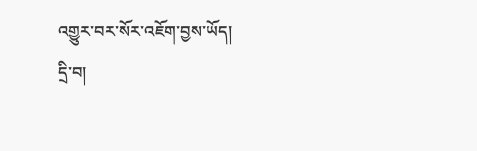འགྱུར་བར་སོར་འཇོག་བྱས་ཡོད།
དྲི་བ།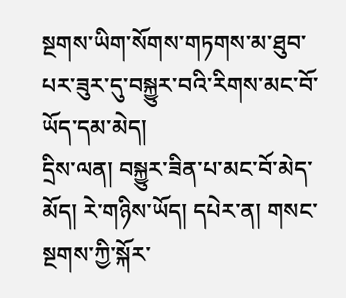སྔགས་ཡིག་སོགས་གཏགས་མ་ཐུབ་པར་ཟུར་དུ་བསྐྱུར་བའི་རིགས་མང་བོ་ཡོད་དམ་མེད།
དྲིས་ལན། བསྐྱུར་ཟིན་པ་མང་བོ་མེད་མོད། རེ་གཉིས་ཡོད། དཔེར་ན། གསང་སྔགས་ཀྱི་སྐོར་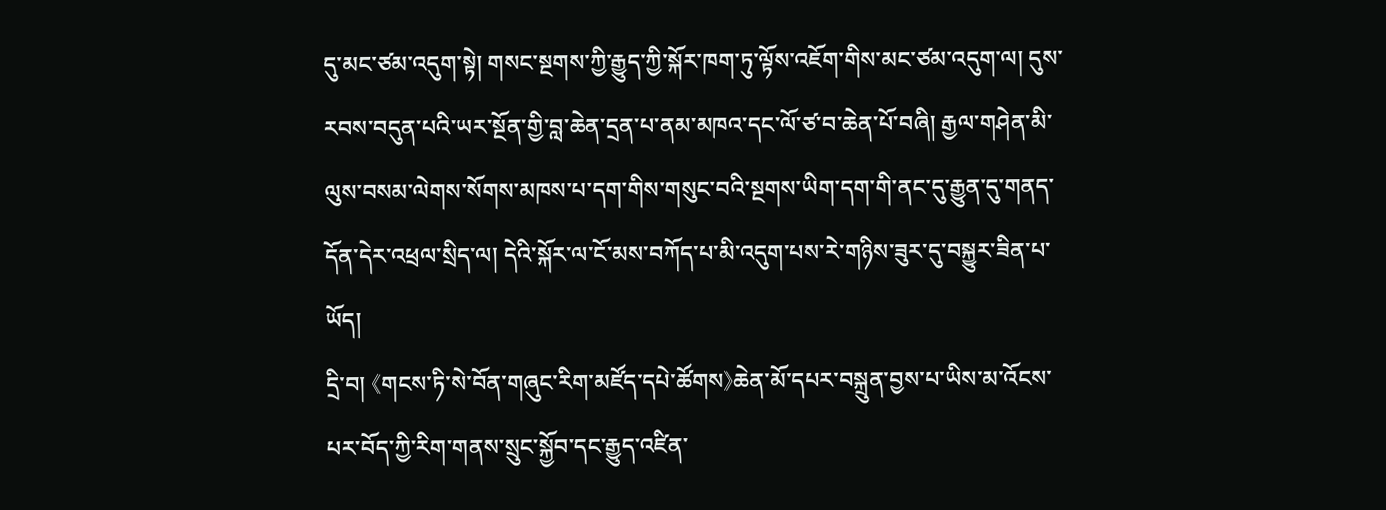དུ་མང་ཙམ་འདུག་སྟེ། གསང་སྔགས་ཀྱི་རྒྱུད་ཀྱི་སྐོར་ཁག་ཏུ་ལྟོས་འཇོག་གིས་མང་ཙམ་འདུག་ལ། དུས་རབས་བདུན་པའི་ཡར་སྔོན་གྱི་བླ་ཆེན་དྲན་པ་ནམ་མཁའ་དང་ལོ་ཙ་བ་ཆེན་པོ་བཞི། རྒྱལ་གཤེན་མི་ལུས་བསམ་ལེགས་སོགས་མཁས་པ་དག་གིས་གསུང་བའི་སྔགས་ཡིག་དག་གི་ནང་དུ་རྒྱུན་དུ་གནད་དོན་དེར་འཕྲལ་སྲིད་ལ། དེའི་སྐོར་ལ་ངོ་མས་བཀོད་པ་མི་འདུག་པས་རེ་གཉིས་ཟུར་དུ་བསྐྱུར་ཟིན་པ་ཡོད།
དྲི་བ། 《གངས་ཏི་སེ་བོན་གཞུང་རིག་མཛོད་དཔེ་ཚོགས》ཆེན་མོ་དཔར་བསྐྲུན་བྱས་པ་ཡིས་མ་འོངས་པར་བོད་ཀྱི་རིག་གནས་སྲུང་སྐྱོབ་དང་རྒྱུད་འཛིན་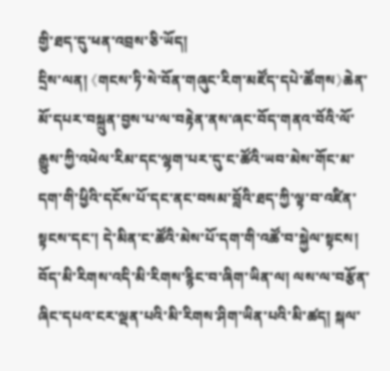གྱི་ཐད་དུ་ཕན་འབྲས་ཅི་ཡོད།
དྲིས་ལན། 《གངས་ཏི་སེ་བོན་གཞུང་རིག་མཛོད་དཔེ་ཚོགས》ཆེན་མོ་དཔར་བསྐྲུན་བྱས་པ་ལ་བརྟེན་ནས་ཞང་བོད་གནའ་བོའི་ལོ་རྒྱུས་ཀྱི་འཕེལ་རིམ་དང་ལྷག་པར་དུ་ང་ཚོའི་ཡབ་མེས་གོང་མ་དག་གི་ཕྱིའི་དངོས་པོ་དང་ནང་བསམ་བློའི་ཐད་ཀྱི་ལྟ་བ་འཛིན་སྟངས་དང་། དེ་མིན་ང་ཚོའི་མེས་པོ་དག་གི་འཚོ་བ་སྐྱེལ་སྟངས། བོད་མི་རིགས་འདི་མི་རིགས་རྙིང་བ་ཞིག་ཡིན་ལ། ལས་ལ་བརྩོན་ཞིང་དཔའ་ངར་ལྡན་པའི་མི་རིགས་ཤིག་ཡིན་པའི་མི་ཚད། སྐལ་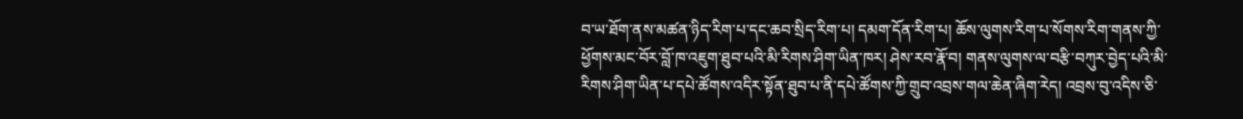བ་ཡ་ཐོག་ནས་མཚན་ཉིད་རིག་པ་དང་ཆབ་སྲིད་རིག་པ། དམག་དོན་རིག་པ། ཆོས་ལུགས་རིག་པ་སོགས་རིག་གནས་ཀྱི་ཕྱོགས་མང་བོར་བློ་ཁ་འཇུག་ཐུབ་པའི་མི་རིགས་ཤིག་ཡིན་ཁར། ཤེས་རབ་རྣོ་བ། གནས་ལུགས་ལ་བརྩི་བཀུར་བྱེད་པའི་མི་རིགས་ཤིག་ཡིན་པ་དཔེ་ཚོགས་འདིར་སྟོན་ཐུབ་པ་ནི་དཔེ་ཚོགས་ཀྱི་གྲུབ་འབྲས་གལ་ཆེན་ཞིག་རེད། འབྲས་བུ་འདིས་ཅི་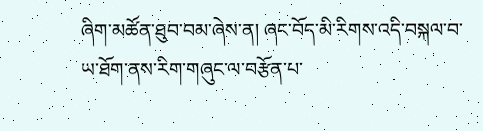ཞིག་མཚོན་ཐུབ་བམ་ཞེས་ན། ཞང་བོད་མི་རིགས་འདི་བསྐལ་བ་ཡ་ཐོག་ནས་རིག་གཞུང་ལ་བརྩོན་པ་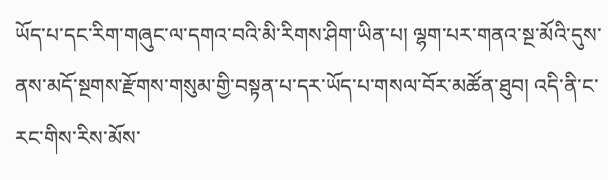ཡོད་པ་དང་རིག་གཞུང་ལ་དགའ་བའི་མི་རིགས་ཤིག་ཡིན་པ། ལྷག་པར་གནའ་སྔ་མོའི་དུས་ནས་མདོ་སྔགས་རྫོགས་གསུམ་གྱི་བསྟན་པ་དར་ཡོད་པ་གསལ་བོར་མཚོན་ཐུབ། འདི་ནི་ང་རང་གིས་རིས་མོས་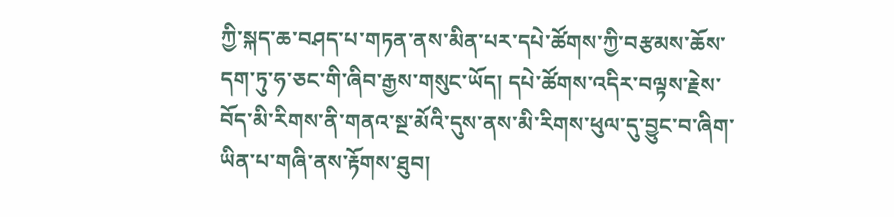ཀྱི་སྐད་ཆ་བཤད་པ་གཏན་ནས་མིན་པར་དཔེ་ཚོགས་ཀྱི་བརྩམས་ཆོས་དག་ཏུ་ཧ་ཅང་གི་ཞིབ་རྒྱས་གསུང་ཡོད། དཔེ་ཚོགས་འདིར་བལྟས་རྗེས་བོད་མི་རིགས་ནི་གནའ་སྔ་མོའི་དུས་ནས་མི་རིགས་ཕུལ་དུ་བྱུང་བ་ཞིག་ཡིན་པ་གཞི་ནས་རྟོགས་ཐུབ།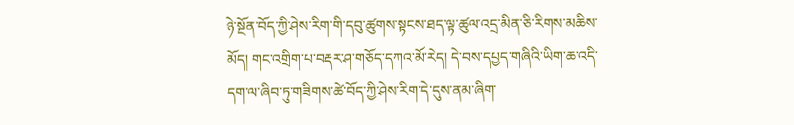ཉེ་སྔོན་བོད་ཀྱི་ཤེས་རིག་གི་དབུ་ཚུགས་སྟངས་ཐད་ལྟ་ཚུལ་འདྲ་མིན་ཅི་རིགས་མཆིས་མོད། གང་འགྲིག་པ་བརྡར་ཤ་གཅོད་དཀའ་མོ་རེད། དེ་བས་དཔྱད་གཞིའི་ཡིག་ཆ་འདི་དག་ལ་ཞིབ་ཏུ་གཟིགས་ཚེ་བོད་ཀྱི་ཤེས་རིག་དེ་དུས་ནམ་ཞིག་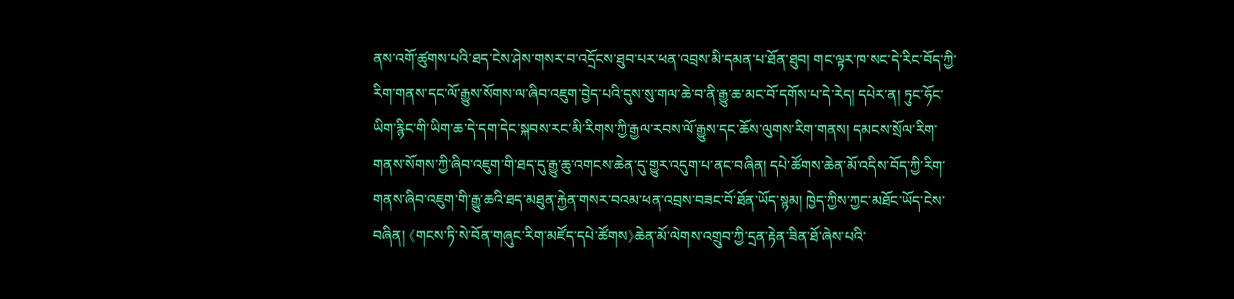ནས་འགོ་ཚུགས་པའི་ཐད་ངེས་ཤེས་གསར་བ་འདྲོངས་ཐུབ་པར་ཕན་འབྲས་མི་དམན་པ་ཐོན་ཐུབ། གང་ལྟར་ཁ་སང་དེ་རིང་བོད་ཀྱི་རིག་གནས་དང་ལོ་རྒྱུས་སོགས་ལ་ཞིབ་འཇུག་བྱེད་པའི་དུས་སུ་གལ་ཆེ་བ་ནི་རྒྱུ་ཆ་མང་བོ་དགོས་པ་དེ་རེད། དཔེར་ན། ཏུང་ཧོང་ཡིག་རྙིང་གི་ཡིག་ཆ་དེ་དག་དེང་སྐབས་རང་མི་རིགས་ཀྱི་རྒྱལ་རབས་ལོ་རྒྱུས་དང་ཆོས་ལུགས་རིག་གནས། དམངས་སྲོལ་རིག་གནས་སོགས་ཀྱི་ཞིབ་འཇུག་གི་ཐད་དུ་རྒྱུ་ཆུ་འགངས་ཆེན་དུ་གྱུར་འདུག་པ་ནང་བཞིན། དཔེ་ཚོགས་ཆེན་མོ་འདིས་བོད་ཀྱི་རིག་གནས་ཞིབ་འཇུག་གི་རྒྱུ་ཆའི་ཐད་མཐུན་རྐྱེན་གསར་བའམ་ཕན་འབྲས་བཟང་བོ་ཐོན་ཡོད་སྙམ། ཁྱེད་ཀྱིས་ཀྱང་མཐོང་ཡོད་ངེས་བཞིན། 《གངས་ཏི་སེ་བོན་གཞུང་རིག་མཛོད་དཔེ་ཚོགས》ཆེན་མོ་ལེགས་འགྲུབ་ཀྱི་དྲན་རྟེན་ཟིན་ཐོ་ཞེས་པའི་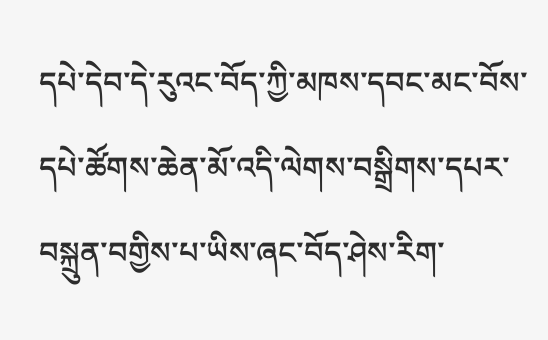དཔེ་དེབ་དེ་རུའང་བོད་ཀྱི་མཁས་དབང་མང་བོས་དཔེ་ཚོགས་ཆེན་མོ་འདི་ལེགས་བསྒྲིགས་དཔར་བསྐྲུན་བགྱིས་པ་ཡིས་ཞང་བོད་ཤེས་རིག་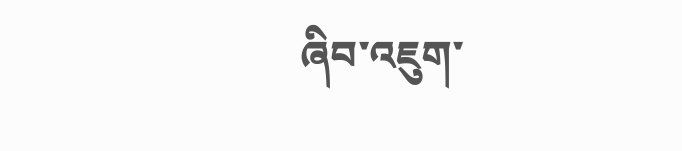ཞིབ་འཇུག་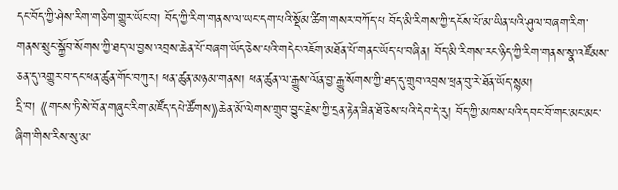དང་བོད་ཀྱི་ཤེས་རིག་གཅིག་གྱུར་ཡོང་བ། བོད་ཀྱི་རིག་གནས་ལ་ཡང་དག་པའི་སྡོམ་ཚིག་གསར་བཀོད་པ བོད་མི་རིགས་ཀྱི་དངོས་པོ་མ་ཡིན་པའི་ཤུལ་བཞག་རིག་གནས་སྲུང་སྐྱོབ་སོགས་ཀྱི་ཐད་ལ་བྱས་འབྲས་ཆེན་པོ་བཞག་ཡོད་ཅེས་པའི་གདེང་འཇོག་མཐོན་པོ་གནང་ཡོད་པ་བཞིན། བོད་མི་རིགས་རང་ཉིད་ཀྱི་རིག་གནས་སྣ་འཛོམས་ཅན་དུ་འགྱུར་བ་དང་ཕན་ཚུན་གོང་བཀུར། ཕན་ཚུན་མཉམ་གནས། ཕན་ཚུན་ལ་རྒྱུས་ལོན་བྱ་རྒྱུ་སོགས་ཀྱི་ཐད་དུ་གྲུབ་འབྲས་ཕྲན་བུ་རེ་ཐོན་ཡོད་སྙམ།
དྲི་བ། 《གངས་ཏི་སེ་བོན་གཞུང་རིག་མཛོད་དཔེ་ཚོགས》ཆེན་མོ་ལེགས་གྲུབ་བྱུང་རྗེས་ཀྱི་དྲན་རྟེན་ཟིན་ཐོ་ཅེས་པའི་དེབ་དེ་རུ། བོད་ཀྱི་མཁས་པའི་དབང་བོ་གང་མང་མང་ཞིག་གིས་རིས་སུ་མ་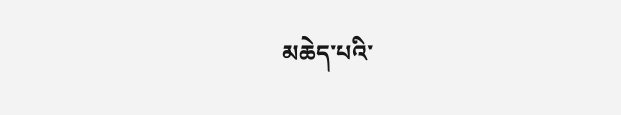མཆེད་པའི་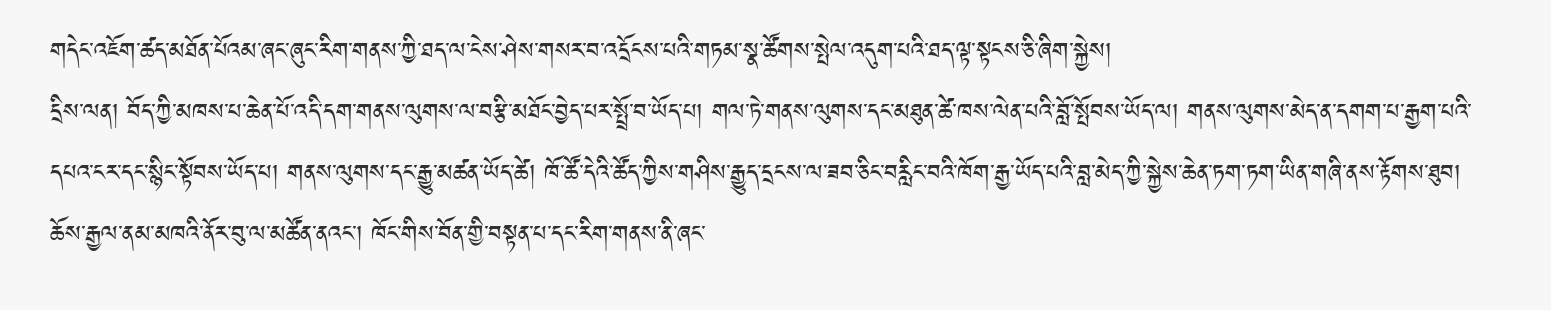གདེང་འཇོག་ཚད་མཐོན་པོའམ་ཞང་ཞུང་རིག་གནས་ཀྱི་ཐད་ལ་ངེས་ཤེས་གསར་བ་འདྲོངས་པའི་གཏམ་སྣ་ཚོགས་སྤེལ་འདུག་པའི་ཐད་ལྟ་སྟངས་ཅི་ཞིག་སྐྱེས།
དྲིས་ལན། བོད་ཀྱི་མཁས་པ་ཆེན་པོ་འདི་དག་གནས་ལུགས་ལ་བརྩི་མཐོང་བྱེད་པར་སྤྲོ་བ་ཡོད་པ། གལ་ཏེ་གནས་ལུགས་དང་མཐུན་ཚེ་ཁས་ལེན་པའི་བློ་སྤོབས་ཡོད་ལ། གནས་ལུགས་མེད་ན་དགག་པ་རྒྱག་པའི་དཔའ་ངར་དང་སྙིང་སྟོབས་ཡོད་པ། གནས་ལུགས་དང་རྒྱུ་མཚན་ཡོད་ཚེ། ཁོ་ཚོ་དེའི་ཚོད་ཀྱིས་གཤིས་རྒྱུད་དྲངས་ལ་ཟབ་ཅིང་བརླིང་བའི་ཁོག་རྒྱ་ཡོད་པའི་བླ་མེད་ཀྱི་སྐྱེས་ཆེན་ཏག་ཏག་ཡིན་གཞི་ནས་རྟོགས་ཐུབ། ཆོས་རྒྱལ་ནམ་མཁའི་ནོར་བུ་ལ་མཚོན་ནའང་། ཁོང་གིས་བོན་གྱི་བསྟན་པ་དང་རིག་གནས་ནི་ཞང་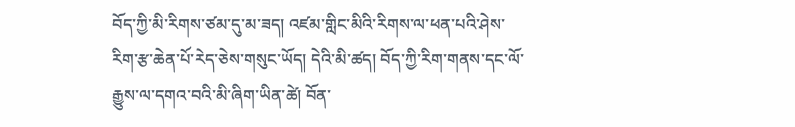བོད་ཀྱི་མི་རིགས་ཙམ་དུ་མ་ཟད། འཛམ་གླིང་མིའི་རིགས་ལ་ཕན་པའི་ཤེས་རིག་རྩ་ཆེན་པོ་རེད་ཅེས་གསུང་ཡོད། དེའི་མི་ཚད། བོད་ཀྱི་རིག་གནས་དང་ལོ་རྒྱུས་ལ་དགའ་བའི་མི་ཞིག་ཡིན་ཚེ། བོན་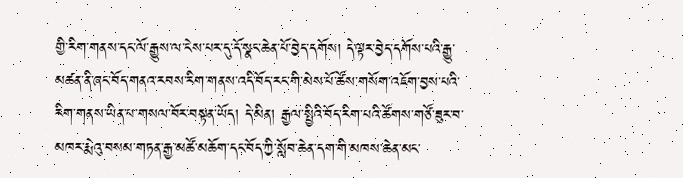གྱི་རིག་གནས་དང་ལོ་རྒྱུས་ལ་ངེས་པར་དུ་དོ་སྣང་ཆེན་པོ་བྱེད་དགོས། དེ་ལྟར་བྱེད་དགོས་པའི་རྒྱུ་མཚན་ནི་ཞང་བོད་གནའ་རབས་རིག་གནས་འདི་བོད་རང་གི་མེས་པོ་ཚོས་གསོག་འཇོག་བྱས་པའི་རིག་གནས་ཡིན་པ་གསལ་བོར་བསྟན་ཡོད། དེ་མིན། རྒྱལ་སྤྱིའི་བོད་རིག་པའི་ཚོགས་གཙོ་ཟུར་བ་མཁར་རྨེའུ་བསམ་གཏན་རྒྱ་མཚོ་མཆོག་དང་བོད་ཀྱི་སློབ་ཆེན་དག་གི་མཁས་ཆེན་མང་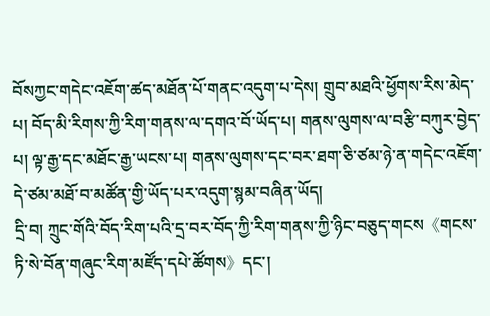བོསཀྱང་གདེང་འཇོག་ཚད་མཐོན་པོ་གནང་འདུག་པ་དེས། གྲུབ་མཐའི་ཕྱོགས་རིས་མེད་པ། བོད་མི་རིགས་ཀྱི་རིག་གནས་ལ་དགའ་བོ་ཡོད་པ། གནས་ལུགས་ལ་བརྩི་བཀུར་བྱེད་པ། ལྟ་རྒྱ་དང་མཐོང་རྒྱ་ཡངས་པ། གནས་ལུགས་དང་བར་ཐག་ཅི་ཙམ་ཉེ་ན་གདེང་འཇོག་དེ་ཙམ་མཐོ་བ་མཚོན་གྱི་ཡོད་པར་འདུག་སྙམ་བཞིན་ཡོད།
དྲི་བ། ཀྲུང་གོའི་བོད་རིག་པའི་དྲ་བར་བོད་ཀྱི་རིག་གནས་ཀྱི་ཉིང་བཅུད་གངས《གངས་ཏི་སེ་བོན་གཞུང་རིག་མཛོད་དཔེ་ཚོགས》དང་།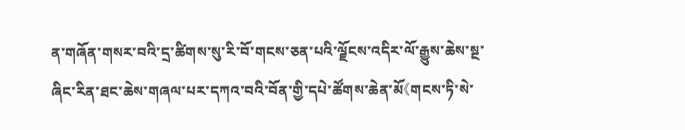ན་གཞོན་གསར་བའི་དྲ་ཚིགས་སུ་རི་བོ་གངས་ཅན་པའི་ལྗོངས་འདིར་ལོ་རྒྱུས་ཆེས་སྔ་ཞིང་རིན་ཐང་ཆེས་གཞལ་པར་དཀའ་བའི་བོན་གྱི་དཔེ་ཚོགས་ཆེན་མོ《གངས་ཏི་སེ་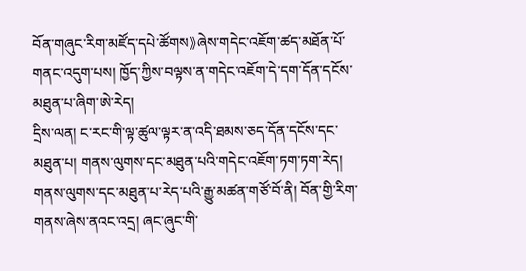བོན་གཞུང་རིག་མཛོད་དཔེ་ཚོགས》ཞེས་གདེང་འཇོག་ཚད་མཐོན་པོ་གནང་འདུག་པས། ཁྱོད་ཀྱིས་བལྟས་ན་གདེང་འཇོག་དེ་དག་དོན་དངོས་མཐུན་པ་ཞིག་ཨེ་རེད།
དྲིས་ལན། ང་རང་གི་ལྟ་ཚུལ་ལྟར་ན་འདི་ཐམས་ཅད་དོན་དངོས་དང་མཐུན་པ། གནས་ལུགས་དང་མཐུན་པའི་གདེང་འཇོག་ཏག་ཏག་རེད། གནས་ལུགས་དང་མཐུན་པ་རེད་པའི་རྒྱུ་མཚན་གཙོ་བོ་ནི། བོན་གྱི་རིག་གནས་ཞེས་ནའང་འདྲ། ཞང་ཞུང་གི་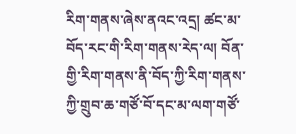རིག་གནས་ཞེས་ནའང་འདྲ། ཚང་མ་བོད་རང་གི་རིག་གནས་རེད་ལ། བོན་གྱི་རིག་གནས་ནི་བོད་ཀྱི་རིག་གནས་ཀྱི་གྲུབ་ཆ་གཙོ་བོ་དང་མ་ལག་གཙོ་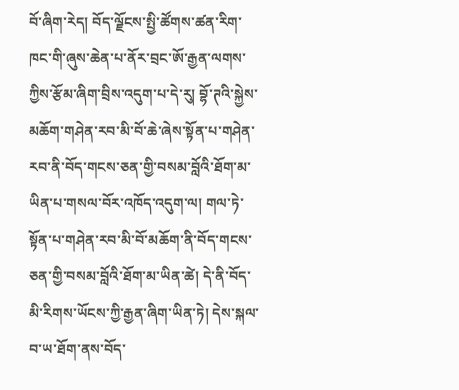བོ་ཞིག་རེད། བོད་ལྗོངས་སྤྱི་ཚོགས་ཚན་རིག་ཁང་གི་ཞུས་ཆེན་པ་ནོར་བྲང་ཨོ་རྒྱན་ལགས་ཀྱིས་རྩོམ་ཞིག་བྲིས་འདུག་པ་དེ་རུ། བྷོ་ཊའི་སྐྱེས་མཆོག་གཤེན་རབ་མི་བོ་ཆེ་ཞེས་སྟོན་པ་གཤེན་རབ་ནི་བོད་གངས་ཅན་གྱི་བསམ་བློའི་ཐོག་མ་ཡིན་པ་གསལ་བོར་འཁོད་འདུག་ལ། གལ་ཏེ་སྟོན་པ་གཤེན་རབ་མི་བོ་མཆོག་ནི་བོད་གངས་ཅན་གྱི་བསམ་བློའི་ཐོག་མ་ཡིན་ཚེ། དེ་ནི་བོད་མི་རིགས་ཡོངས་ཀྱི་རྒྱན་ཞིག་ཡིན་ཏེ། དེས་སྐལ་བ་ཡ་ཐོག་ནས་བོད་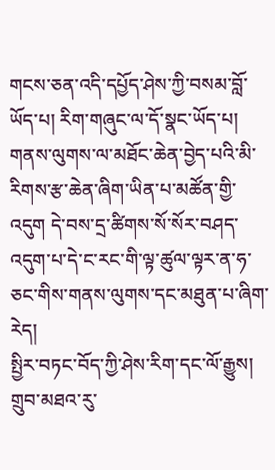གངས་ཅན་འདི་དཔྱོད་ཤེས་ཀྱི་བསམ་བློ་ཡོད་པ། རིག་གཞུང་ལ་དོ་སྣང་ཡོད་པ། གནས་ལུགས་ལ་མཐོང་ཆེན་བྱེད་པའི་མི་རིགས་རྩ་ཆེན་ཞིག་ཡིན་པ་མཚོན་གྱི་འདུག དེ་བས་དྲ་ཚིགས་སོ་སོར་བཤད་འདུག་པ་དེ་ང་རང་གི་ལྟ་ཚུལ་ལྟར་ན་ཧ་ཅང་གིས་གནས་ལུགས་དང་མཐུན་པ་ཞིག་རེད།
སྤྱིར་བཏང་བོད་ཀྱི་ཤེས་རིག་དང་ལོ་རྒྱུས། གྲུབ་མཐའ་རུ་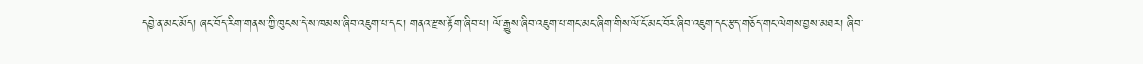དབྱེ་ན་མང་མོད། ཞང་བོད་རིག་གནས་ཀྱི་ཁུངས་དེ་ས་ཁམས་ཞིབ་འཇུག་པ་དང་། གནའ་རྫས་རྟོག་ཞིབ་པ། ལོ་རྒྱུས་ཞིབ་འཇུག་པ་གང་མང་ཞིག་གིས་ལོ་ངོ་མང་བོར་ཞིབ་འཇུག་དང་རྩད་གཅོད་གང་ལེགས་བྱས་མཐར། ཞིབ་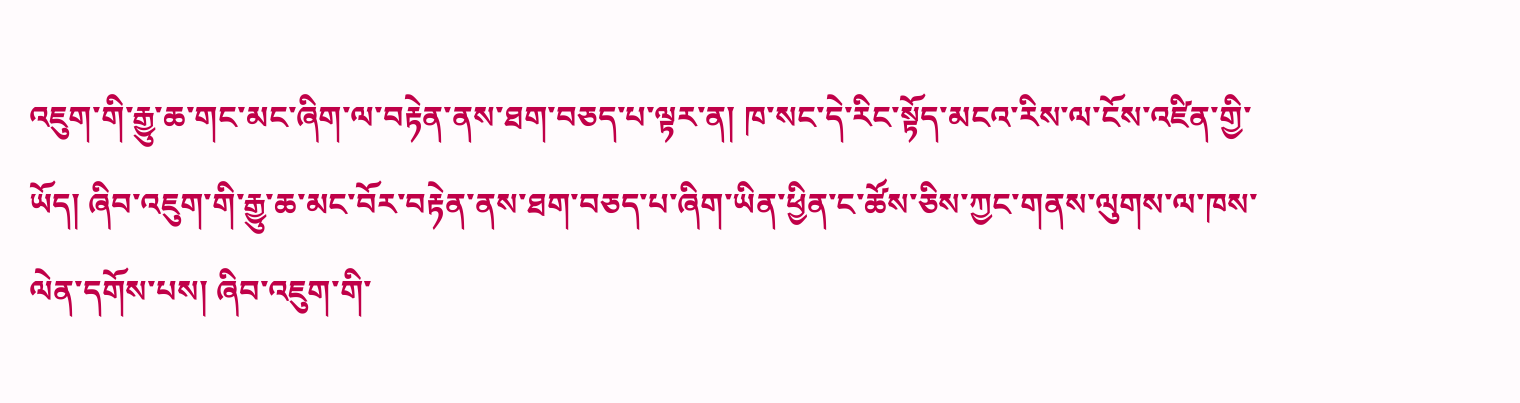འཇུག་གི་རྒྱུ་ཆ་གང་མང་ཞིག་ལ་བརྟེན་ནས་ཐག་བཅད་པ་ལྟར་ན། ཁ་སང་དེ་རིང་སྟོད་མངའ་རིས་ལ་ངོས་འཛིན་གྱི་ཡོད། ཞིབ་འཇུག་གི་རྒྱུ་ཆ་མང་བོར་བརྟེན་ནས་ཐག་བཅད་པ་ཞིག་ཡིན་ཕྱིན་ང་ཚོས་ཅིས་ཀྱང་གནས་ལུགས་ལ་ཁས་ལེན་དགོས་པས། ཞིབ་འཇུག་གི་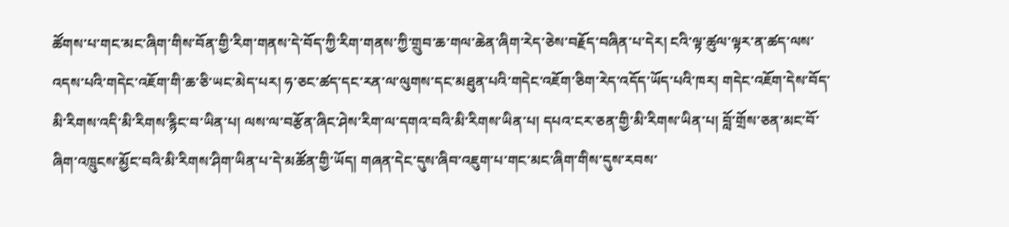ཚོགས་པ་གང་མང་ཞིག་གིས་བོན་གྱི་རིག་གནས་དེ་བོད་ཀྱི་རིག་གནས་ཀྱི་གྲུབ་ཆ་གལ་ཆེན་ཞིག་རེད་ཅེས་བརྗོད་བཞིན་པ་དེར། ངའི་ལྟ་ཚུལ་ལྟར་ན་ཚད་ལས་འདས་པའི་གདེང་འཇོག་གི་ཆ་ཅི་ཡང་མེད་པར། ཧ་ཅང་ཚད་དང་རན་ལ་ལུགས་དང་མཐུན་པའི་གདེང་འཇོག་ཅིག་རེད་འདོད་ཡོད་པའི་ཁར། གདེང་འཇོག་དེས་བོད་མི་རིགས་འདི་མི་རིགས་རྙིང་བ་ཡིན་པ། ལས་ལ་བརྩོན་ཞིང་ཤེས་རིག་ལ་དགའ་བའི་མི་རིགས་ཡིན་པ། དཔའ་ངར་ཅན་གྱི་མི་རིགས་ཡིན་པ། བློ་གྲོས་ཅན་མང་བོ་ཞིག་འཁྲུངས་མྱོང་བའི་མི་རིགས་ཤིག་ཡིན་པ་དེ་མཚོན་གྱི་ཡོད། གཞན་དེང་དུས་ཞིབ་འཇུག་པ་གང་མང་ཞིག་གིས་དུས་རབས་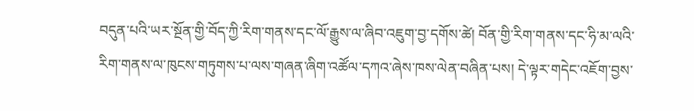བདུན་པའི་ཡར་སྔོན་གྱི་བོད་ཀྱི་རིག་གནས་དང་ལོ་རྒྱུས་ལ་ཞིབ་འཇུག་བྱ་དགོས་ཚེ། བོན་གྱི་རིག་གནས་དང་ཧི་མ་ལའི་རིག་གནས་ལ་ཁུངས་གཏུགས་པ་ལས་གཞན་ཞིག་འཚོལ་དཀའ་ཞེས་ཁས་ལེན་བཞིན་པས། དེ་ལྟར་གདེང་འཇོག་བྱས་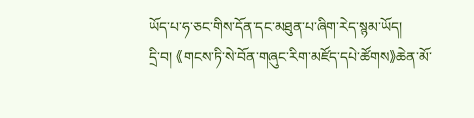ཡོད་པ་ཧ་ཅང་གིས་དོན་དང་མཐུན་པ་ཞིག་རེད་སྙམ་ཡོད།
དྲི་བ། 《གངས་ཏི་སེ་བོན་གཞུང་རིག་མཛོད་དཔེ་ཚོགས》ཆེན་མོ་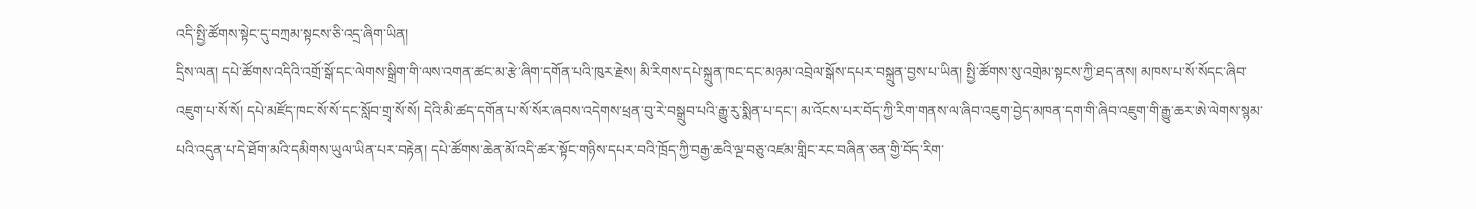འདི་སྤྱི་ཚོགས་སྟེང་དུ་བཀྲམ་སྟངས་ཅི་འདྲ་ཞིག་ཡིན།
དྲིས་ལན། དཔེ་ཚོགས་འདིའི་འགྲོ་སྒོ་དང་ལེགས་སྒྲིག་གི་ལས་འགན་ཚང་མ་རྩེ་ཞིག་དགོན་པའི་ཁུར་རྗེས། མི་རིགས་དཔེ་སྐྲུན་ཁང་དང་མཉམ་འབྲེལ་སྒོས་དཔར་བསྐྲུན་བྱས་པ་ཡིན། སྤྱི་ཚོགས་སུ་འགྲེམ་སྟངས་ཀྱི་ཐད་ནས། མཁས་པ་སོ་སོདང་ཞིབ་འཇུག་པ་སོ་སོ། དཔེ་མཛོད་ཁང་སོ་སོ་དང་སློབ་གྲྭ་སོ་སོ། དེའི་མི་ཚད་དགོན་པ་སོ་སོར་ཞབས་འདེགས་ཕྲན་བུ་རེ་བསྒྲུབ་པའི་རྒྱུ་རུ་སྨིན་པ་དང་། མ་འོངས་པར་བོད་ཀྱི་རིག་གནས་ལ་ཞིབ་འཇུག་བྱེད་མཁན་དག་གི་ཞིབ་འཇུག་གི་རྒྱུ་ཆར་ཨེ་ལེགས་སྙམ་པའི་འདུན་པ་དེ་ཐོག་མའི་དམིགས་ཡུལ་ཡིན་པར་བརྟེན། དཔེ་ཚོགས་ཆེན་མོ་འདི་ཚར་སྟོང་གཉིས་དཔར་བའི་ཁྲོད་ཀྱི་བརྒྱ་ཆའི་ལྔ་བཅུ་འཛམ་གླིང་རང་བཞིན་ཅན་གྱི་བོད་རིག་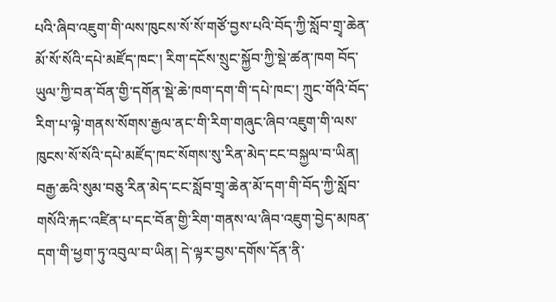པའི་ཞིབ་འཇུག་གི་ལས་ཁུངས་སོ་སོ་གཙོ་བྱས་པའི་བོད་ཀྱི་སློབ་གྲྭ་ཆེན་མོ་སོ་སོའི་དཔེ་མཛོད་ཁང་། རིག་དངོས་སྲུང་སྐྱོབ་ཀྱི་སྡེ་ཚན་ཁག བོད་ཡུལ་ཀྱི་བན་བོན་གྱི་དགོན་སྡེ་ཆེ་ཁག་དག་གི་དཔེ་ཁང་། ཀྲུང་གོའི་བོད་རིག་པ་ལྟེ་གནས་སོགས་རྒྱལ་ནང་གི་རིག་གཞུང་ཞིབ་འཇུག་གི་ལས་ཁུངས་སོ་སོའི་དཔེ་མཛོད་ཁང་སོགས་སུ་རིན་མེད་ངང་བསྐྱལ་བ་ཡིན། བརྒྱ་ཆའི་སུམ་བཅུ་རིན་མེད་ངང་སློབ་གྲྭ་ཆེན་མོ་དག་གི་བོད་ཀྱི་སློབ་གསོའི་རྐང་འཛིན་པ་དང་བོན་གྱི་རིག་གནས་ལ་ཞིབ་འཇུག་བྱེད་མཁན་དག་གི་ཕྱག་ཏུ་འབུལ་བ་ཡིན། དེ་ལྟར་བྱས་དགོས་དོན་ནི་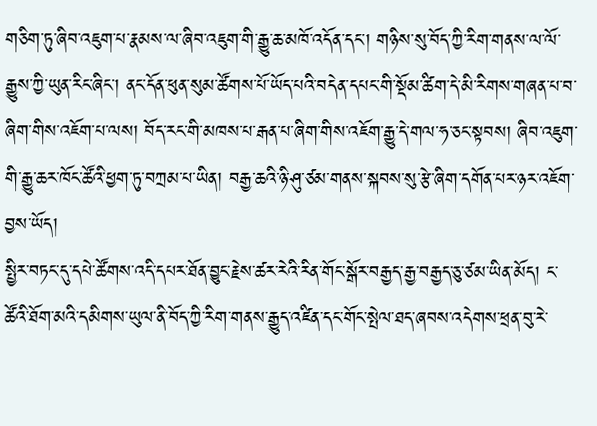གཅིག་ཏུ་ཞིབ་འཇུག་པ་རྣམས་ལ་ཞིབ་འཇུག་གི་རྒྱུ་ཆ་མཁོ་འདོན་དང་། གཉིས་སུ་བོད་ཀྱི་རིག་གནས་ལ་ལོ་རྒྱུས་ཀྱི་ཡུན་རིང་ཞིང་། ནང་དོན་ཕུན་སུམ་ཚོགས་པོ་ཡོད་པའི་བདེན་དཔང་གི་སྡོམ་ཚིག་དེ་མི་རིགས་གཞན་པ་བ་ཞིག་གིས་འཇོག་པ་ལས། བོད་རང་གི་མཁས་པ་རྒན་པ་ཞིག་གིས་འཇོག་རྒྱུ་དེ་གལ་ཧ་ཅང་སྟབས། ཞིབ་འཇུག་གི་རྒྱུ་ཆར་ཁོང་ཚོའི་ཕྱག་ཏུ་བཀྲམ་པ་ཡིན། བརྒྱ་ཆའི་ཉི་ཤུ་ཙམ་གནས་སྐབས་སུ་རྩེ་ཞིག་དགོན་པར་ཉར་འཇོག་བྱས་ཡོད།
སྤྱིར་བཏང་དུ་དཔེ་ཚོགས་འདི་དཔར་ཐོན་བྱུང་རྗེས་ཚར་རེའི་རིན་གོང་སྒོར་བརྒྱད་རྒྱ་བརྒྱད་ཅུ་ཙམ་ཡིན་མོད། ང་ཚོའི་ཐོག་མའི་དམིགས་ཡུལ་ནི་བོད་ཀྱི་རིག་གནས་རྒྱུད་འཛིན་དང་གོང་སྤེལ་ཐད་ཞབས་འདེགས་ཕྲན་བུ་རེ་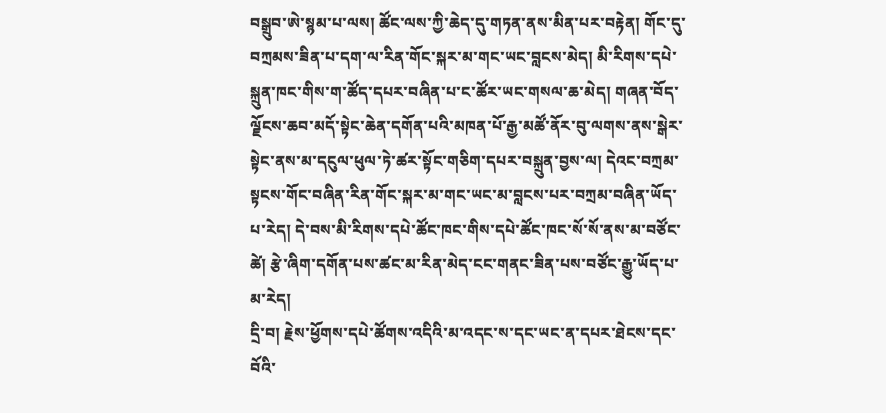བསྒྲུབ་ཨེ་སྙམ་པ་ལས། ཚོང་ལས་ཀྱི་ཆེད་དུ་གཏན་ནས་མིན་པར་བརྟེན། གོང་དུ་བཀྲམས་ཟིན་པ་དག་ལ་རིན་གོང་སྐར་མ་གང་ཡང་བླངས་མེད། མི་རིགས་དཔེ་སྐྲུན་ཁང་གིས་ག་ཚོད་དཔར་བཞིན་པ་ང་ཚོར་ཡང་གསལ་ཆ་མེད། གཞན་བོད་ལྗོངས་ཆབ་མདོ་སྟེང་ཆེན་དགོན་པའི་མཁན་པོ་རྒྱ་མཚོ་ནོར་བུ་ལགས་ནས་སྒེར་སྟེང་ནས་མ་དངུལ་ཕུལ་ཏེ་ཚར་སྟོང་གཅིག་དཔར་བསྐྲུན་བྱས་ལ། དེའང་བཀྲམ་སྟངས་གོང་བཞིན་རིན་གོང་སྐར་མ་གང་ཡང་མ་བླངས་པར་བཀྲམ་བཞིན་ཡོད་པ་རེད། དེ་བས་མི་རིགས་དཔེ་ཚོང་ཁང་གིས་དཔེ་ཚོང་ཁང་སོ་སོ་ནས་མ་བཙོང་ཚེ། རྩེ་ཞིག་དགོན་པས་ཚང་མ་རིན་མེད་ངང་གནང་ཟིན་པས་བཙོང་རྒྱུ་ཡོད་པ་མ་རེད།
དྲི་བ། རྗེས་ཕྱོགས་དཔེ་ཚོགས་འདིའི་མ་འདང་ས་དང་ཡང་ན་དཔར་ཐེངས་དང་བོའི་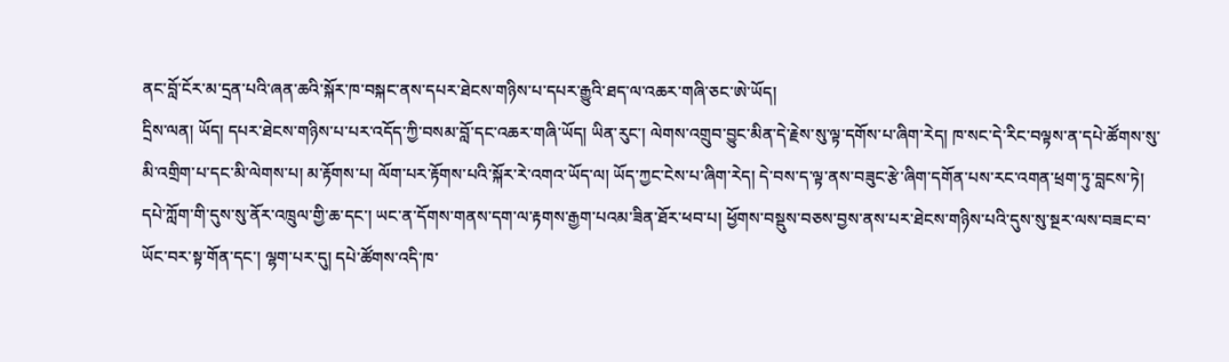ནང་བློ་ངོར་མ་དྲན་པའི་ཞན་ཆའི་སྐོར་ཁ་བསྐང་ནས་དཔར་ཐེངས་གཉིས་པ་དཔར་རྒྱུའི་ཐད་ལ་འཆར་གཞི་ཅང་ཨེ་ཡོད།
དྲིས་ལན། ཡོད། དཔར་ཐེངས་གཉིས་པ་པར་འདོད་ཀྱི་བསམ་བློ་དང་འཆར་གཞི་ཡོད། ཡིན་རུང་། ལེགས་འགྲུབ་བྱུང་མིན་དེ་རྗེས་སུ་ལྟ་དགོས་པ་ཞིག་རེད། ཁ་སང་དེ་རིང་བལྟས་ན་དཔེ་ཚོགས་སུ་མི་འགྲིག་པ་དང་མི་ལེགས་པ། མ་རྟོགས་པ། ལོག་པར་རྟོགས་པའི་སྐོར་རེ་འགའ་ཡོད་ལ། ཡོད་ཀྱང་ངེས་པ་ཞིག་རེད། དེ་བས་ད་ལྟ་ནས་བཟུང་རྩེ་ཞིག་དགོན་པས་རང་འགན་ཕྲག་ཏུ་བླངས་ཏེ། དཔེ་ཀློག་གི་དུས་སུ་ནོར་འཁྲུལ་གྱི་ཆ་དང་། ཡང་ན་དོགས་གནས་དག་ལ་རྟགས་རྒྱག་པའམ་ཟིན་ཐོར་ཕབ་པ། ཕྱོགས་བསྡུས་བཅས་བྱས་ནས་པར་ཐེངས་གཉིས་པའི་དུས་སུ་སྔར་ལས་བཟང་བ་ཡོང་བར་སྟ་གོན་དང་། ལྷག་པར་དུ། དཔེ་ཚོགས་འདི་ཁ་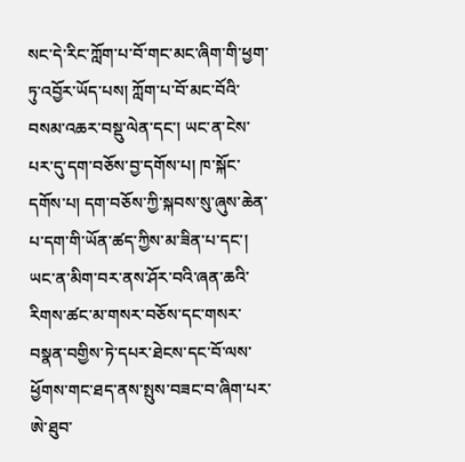སང་དེ་རིང་ཀློག་པ་བོ་གང་མང་ཞིག་གི་ཕྱག་ཏུ་འབྱོར་ཡོད་པས། ཀློག་པ་བོ་མང་བོའི་བསམ་འཆར་བསྡུ་ལེན་དང་། ཡང་ན་ངེས་པར་དུ་དག་བཅོས་བྱ་དགོས་པ། ཁ་སྐོང་དགོས་པ། དག་བཅོས་ཀྱི་སྐབས་སུ་ཞུས་ཆེན་པ་དག་གི་ཡོན་ཚད་ཀྱིས་མ་ཟིན་པ་དང་། ཡང་ན་མིག་བར་ནས་ཤོར་བའི་ཞན་ཆའི་རིགས་ཚང་མ་གསར་བཅོས་དང་གསར་བསྣན་བགྱིས་ཏེ་དཔར་ཐེངས་དང་བོ་ལས་ཕྱོགས་གང་ཐད་ནས་སྤུས་བཟང་བ་ཞིག་པར་ཨེ་ཐུབ་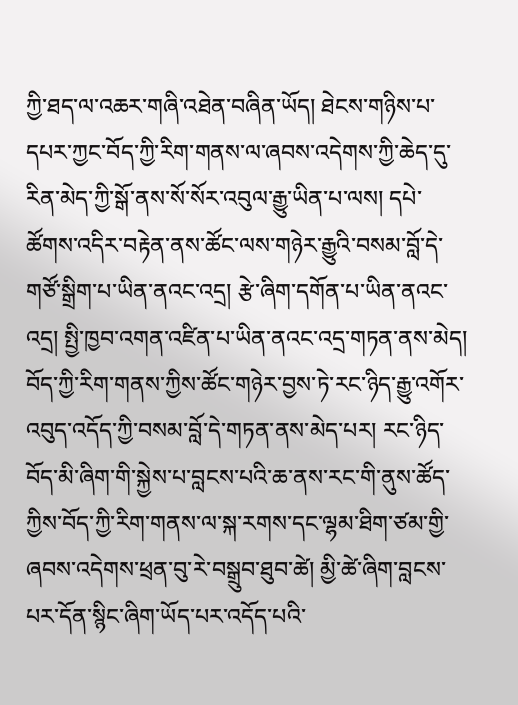ཀྱི་ཐད་ལ་འཆར་གཞི་འཐེན་བཞིན་ཡོད། ཐེངས་གཉིས་པ་དཔར་ཀྱང་བོད་ཀྱི་རིག་གནས་ལ་ཞབས་འདེགས་ཀྱི་ཆེད་དུ་རིན་མེད་ཀྱི་སྒོ་ནས་སོ་སོར་འབུལ་རྒྱུ་ཡིན་པ་ལས། དཔེ་ཚོགས་འདིར་བརྟེན་ནས་ཚོང་ལས་གཉེར་རྒྱུའི་བསམ་བློ་དེ་གཙོ་སྒྲིག་པ་ཡིན་ནའང་འདྲ། རྩེ་ཞིག་དགོན་པ་ཡིན་ནའང་འདྲ། སྤྱི་ཁྱབ་འགན་འཛིན་པ་ཡིན་ནའང་འདྲ་གཏན་ནས་མེད། བོད་ཀྱི་རིག་གནས་ཀྱིས་ཚོང་གཉེར་བྱས་ཏེ་རང་ཉིད་རྒྱུ་འགོར་འབུད་འདོད་ཀྱི་བསམ་བློ་དེ་གཏན་ནས་མེད་པར། རང་ཉིད་བོད་མི་ཞིག་གི་སྐྱེས་པ་བླངས་པའི་ཆ་ནས་རང་གི་ནུས་ཚོད་ཀྱིས་བོད་ཀྱི་རིག་གནས་ལ་སྐ་རགས་དང་ལྷམ་ཐིག་ཙམ་གྱི་ཞབས་འདེགས་ཕྲན་བུ་རེ་བསྒྲུབ་ཐུབ་ཚེ། མྱི་ཚེ་ཞིག་བླངས་པར་དོན་སྙིང་ཞིག་ཡོད་པར་འདོད་པའི་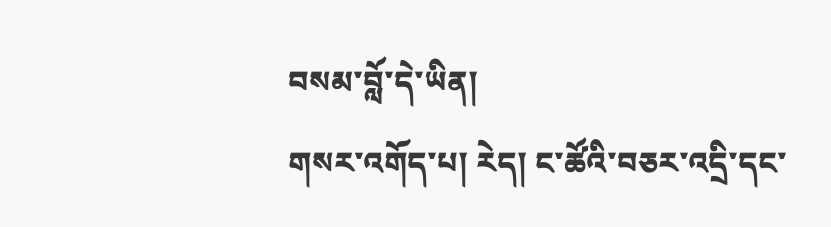བསམ་བློ་དེ་ཡིན།
གསར་འགོད་པ། རེད། ང་ཚོའི་བཅར་འདྲི་དང་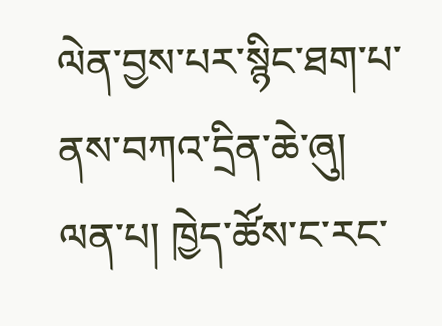ལེན་བྱས་པར་སྙིང་ཐག་པ་ནས་བཀའ་དྲིན་ཆེ་ཞུ།
ལན་པ། ཁྱེད་ཚོས་ང་རང་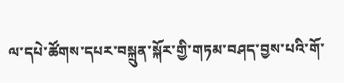ལ་དཔེ་ཚོགས་དཔར་བསྐྲུན་སྐོར་གྱི་གཏམ་བཤད་བྱས་པའི་གོ་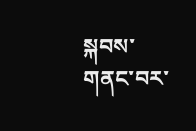སྐབས་གནང་བར་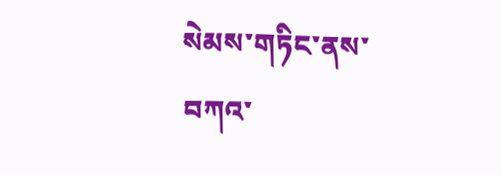སེམས་གཏིང་ནས་བཀའ་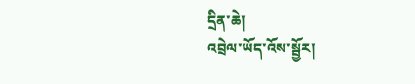དྲིན་ཆེ།
འབྲེལ་ཡོད་འོས་སྦྱོར།